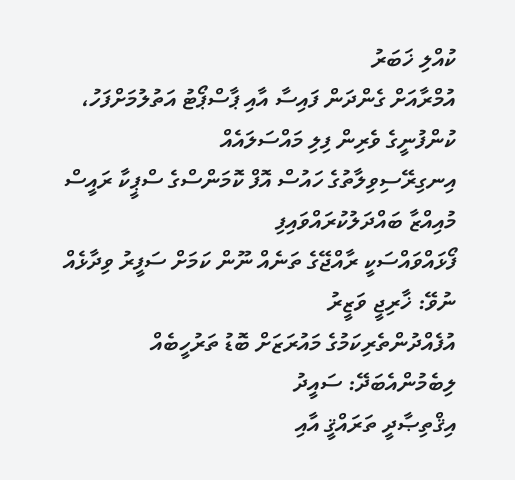ކުއްލި ޚަބަރު
އުމްރާއަށް ގެންދަން ފައިސާ އާއި ޕާސްޕޯޓު އަތުލުމަށްފަހު، ކުންފުނީގެ ވެރިން ފިލި މައްސަލައެއް
އިނގިރޭސިވިލާތުގެ ހައުސް އޮފް ކޮމަންސްގެ ސްޕީކާ ރައީސް މުއިއްޒާ ބައްދަލުކުރައްވައިފި
ފޯޅައްވައްސަކީ ރާއްޖޭގެ ތަނެއް ނޫން ކަމަށް ސަފީރު ވިދާޅެއް ނުވޭ: ޚާރިޖީ ވަޒީރު
އުފެއްދުންތެރިކަމުގެ މައުރަޒަށް ބޮޑު ތަރުހީބެއް ލިބެމުންއެބަދޭ: ސައީދު
އިޤްތިޞާދީ ތަރައްޤީ އާއި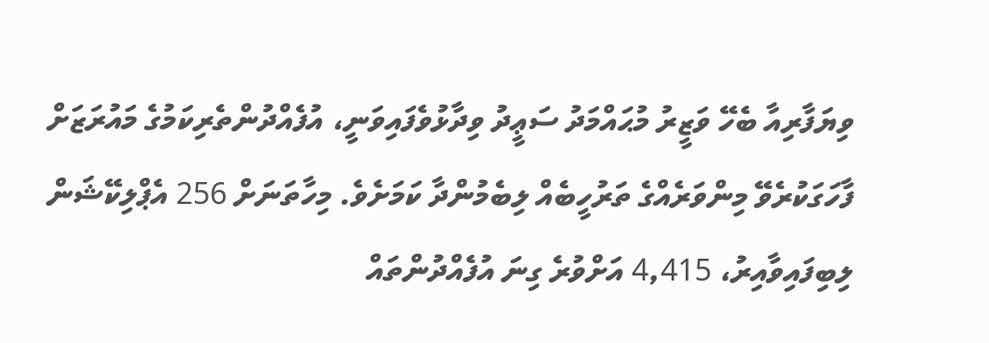ވިޔަފާރިއާ ބެހޭ ވަޒީރު މުޙައްމަދު ސަޢީދު ވިދާޅުވެފައިވަނީ، އުފެއްދުންތެރިކަމުގެ މައުރަޒަށް ފާހަގަކުރެވޭ މިންވަރެއްގެ ތަރުހީބެއް ލިބެމުންދާ ކަމަށެވެ. މިހާތަނަށް 256 އެޕްލިކޭޝަން ލިބިފައިވާއިރު، 4,415 އަށްވުރެ ގިނަ އުފެއްދުންތައް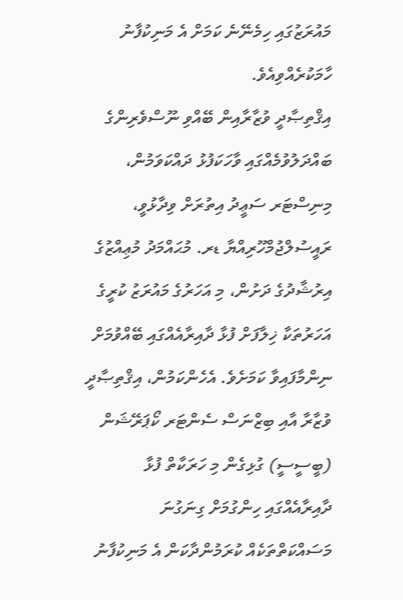މައުރަޒުގައި ހިމެނޭނެ ކަމަށް އެ މަނިކުފާނު ހާމަކުރެއްވިއެވެ.
އިޤްތިޞާދީ ވުޒާރާއިން ބޭއްވި ނޫސްވެރިންގެ ބައްދަލުވުމެއްގައި ވާހަކަފުޅު ދައްކަވަމުން، މިނިސްޓަރ ސަޢީދު އިތުރަށް ވިދާޅުވީ، ރައީސުލްޖުމްހޫރިއްޔާ ޑރ. މުޙައްމަދު މުޢިއްޒުގެ އިރުޝާދުގެ ދަށުން، މި އަހަރުގެ މައުރަޒު ކުރީގެ އަހަރުތަކާ ޚިލާފަށް ފުޅާ ދާއިރާއެއްގައި ބޭއްވުމަށް ނިންމާފައިވާ ކަމަށެވެ. އެހެންކަމުން، އިޤްތިޞާދީ ވުޒާރާ އާއި ބިޒްނަސް ސެންޓަރ ކޯޕަރޭޝަން (ބީސީސީ) ގުޅިގެން މި ހަރަކާތް ފުޅާ ދާއިރާއެއްގައި ހިންގުމަށް ގިނަގުނަ މަސައްކަތްތަކެއް ކުރަމުންދާކަން އެ މަނިކުފާނު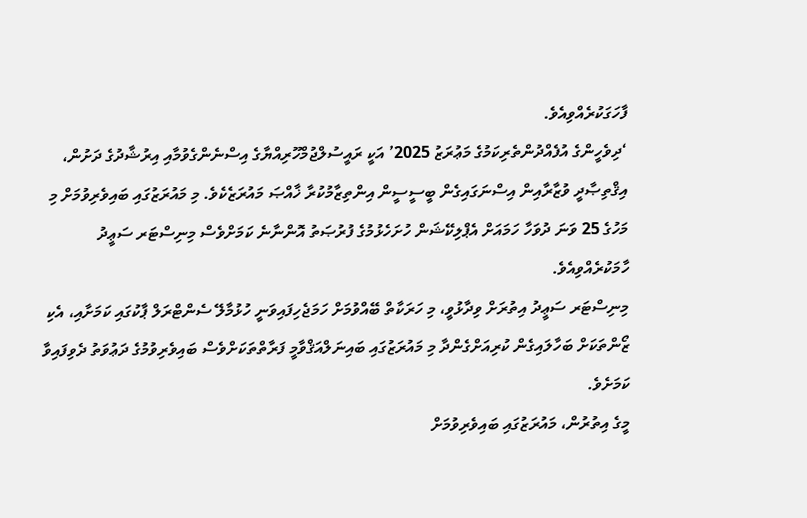ފާހަގަކުރެއްވިއެވެ.
‘ދިވެހީންގެ އުފެއްދުންތެރިކަމުގެ މަޢުރަޒު 2025’ އަކީ ރައީސުލްޖުމްހޫރިއްޔާގެ އިސްނެންގެވުމާއި އިރުޝާދުގެ ދަށުން، އިޤްތިޞާދީ ވުޒާރާއިން އިސްނަގައިގެން ބީސީސީން އިންތިޒާމުކުރާ ޚާއްޞަ މައުރަޒެކެވެ. މި މައުރަޒުގައި ބައިވެރިވުމަށް މި މަހުގެ 25 ވަނަ ދުވަހާ ހަމައަށް އެޕްލިކޭޝަން ހުށަހެޅުމުގެ ފުރުޞަތު އޮންނާނެ ކަމަށްވެސް މިނިސްޓަރ ސަޢީދު ހާމަކުރެއްވިއެވެ.
މިނިސްޓަރ ސަޢީދު އިތުރަށް ވިދާޅުވީ، މި ހަރަކާތް ބޭއްވުމަށް ހަމަޖެހިފައިވަނީ ހުޅުމާލޭ ސެންޓްރަލް ޕާކުގައި ކަމަށާއި، އެކި ޒޯންތަކަށް ބަހާލައިގެން ކުރިއަށްގެންދާ މި މައުރަޒުގައި ބައިނަލްއަޤްވާމީ ފަރާތްތަކަށްވެސް ބައިވެރިވުމުގެ ދަޢުވަތު ދެވިފައިވާ ކަމަށެވެ.
މީގެ އިތުރުން، މައުރަޒުގައި ބައިވެރިވުމަށް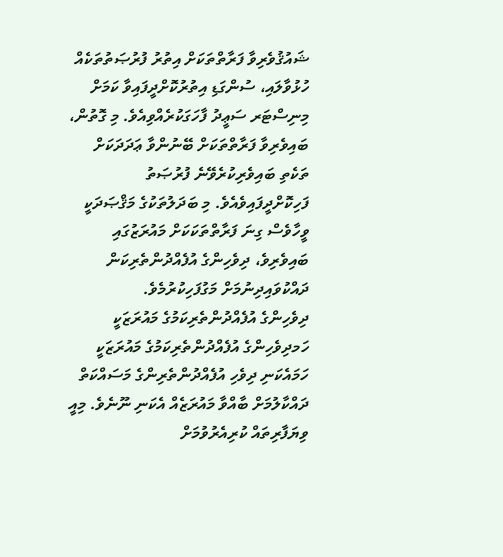ޝައުޤުވެރިވާ ފަރާތްތަކަށް އިތުރު ފުރުޞަތުތަކެއް ހުޅުވާލައި، ސުންގަޑި އިތުރުކޮށްދީފައިވާ ކަމަށް މިނިސްޓަރ ސަޢީދު ފާހަގަކުރެއްވިއެވެ. މި ގޮތުން، ބައިވެރިވާ ފަރާތްތަކަށް ބޭނުންވާ ޢަދަދަކަށް ތަކެތި ބައިވެރިކުރެވޭނެ ފުރުޞަތު ފަހިކޮށްދީފައިވެއެވެ. މި ބަދަލުތަކުގެ މަޤްޞަދަކީ ވީހާވެސް ގިނަ ފަރާތްތަކަކަށް މައުރަޒުގައި ބައިވެރިވެ، ދިވެހިންގެ އުފެއްދުންތެރިކަން ދައްކުވައިދިނުމަށް މަގުފަހިކުރުމެވެ.
ދިވެހިންގެ އުފެއްދުންތެރިކަމުގެ މައުރަޒަކީ ހަމދިވެހިންގެ އުފެއްދުންތެރިކަމުގެ މައުރަޒަކީ ހަމައެކަނި ދިވެހި އުފެއްދުންތެރިންގެ މަސައްކަތް ދައްކާލުމަށް ބާއްވާ މައުރަޒެއް އެކަނި ނޫނެވެ. މިއީ ވިޔަފާރިތައް ކުރިއެރުވުމަށް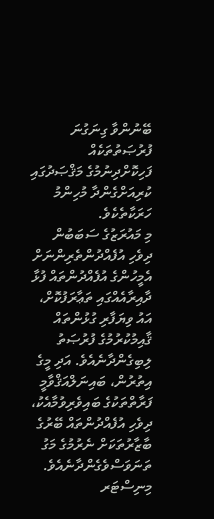ބޭނުންވާ ގިނަގުނަ ފުރުޞަތުތަކެއް ފަހިކޮށްދިނުމުގެ މަޤްޞަދުގައި ކުރިއަށްގެންދާ މުހިންމު ހަރަކާތެކެވެ.
މި މައުރަޒުގެ ސަބަބުން ދިވެހި އުފެއްދުންތެރިންނަށް އެމީހުންގެ އުފެއްދުންތައް ފުޅާ ދާއިރާއެއްގައި ތަޢާރަފުކޮށް، އައު ވިޔަފާރި ގުޅުންތައް ޤާއިމުކުރުމުގެ ފުރުޞަތު ލިބިގެންދާނެއެވެ. އަދި މީގެ އިތުރުން، ބައިނަލްއަޤްވާމީ ފަރާތްތަކުގެ ބައިވެރިވުމާއެކު، ދިވެހި އުފެއްދުންތައް ބޭރުގެ ބާޒާރުތަކަށް ނެރުމުގެ މަގު ތަނަވަސްވެގެންދާނެއެވެ.
މިނިސްޓަރ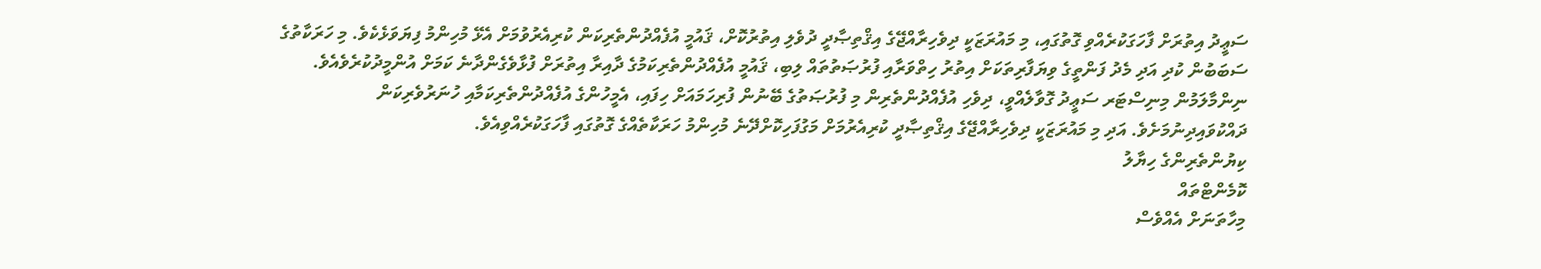ސަޢީދު އިތުރަށް ފާހަގަކުރެއްވި ގޮތުގައި، މި މައުރަޒަކީ ދިވެހިރާއްޖޭގެ އިޤްތިޞާދީ ދުވެލި އިތުރުކޮށް، ޤައުމީ އުފެއްދުންތެރިކަން ކުރިއެރުވުމަށް އެޅޭ މުހިންމު ފިޔަވަޅެކެވެ. މި ހަރަކާތުގެ ސަބަބުން ކުދި އަދި މެދު ފަންތީގެ ވިޔަފާރިތަކަށް އިތުރު ހިތްވަރާއި ފުރުޞަތުތައް ލިބި، ޤައުމީ އުފެއްދުންތެރިކަމުގެ ދާއިރާ އިތުރަށް ފުޅާވެގެންދާނެ ކަމަށް އުންމީދުކުރެވެއެވެ.
ނިންމާލަމުން މިނިސްޓަރ ސަޢީދު ގޮވާލެއްވީ، ދިވެހި އުފެއްދުންތެރިން މި ފުރުޞަތުގެ ބޭނުން ފުރިހަމައަށް ހިފައި، އެމީހުންގެ އުފެއްދުންތެރިކަމާއި ހުނަރުވެރިކަން ދައްކުވައިދިނުމަށެވެ. އަދި މި މައުރަޒަކީ ދިވެހިރާއްޖޭގެ އިޤްތިޞާދީ ކުރިއެރުމަށް މަގުފަހިކޮށްދޭނެ މުހިންމު ހަރަކާތެއްގެ ގޮތުގައި ފާހަގަކުރެއްވިއެވެ.
ކިޔުންތެރިންގެ ހިޔާލު
ކޮމެންޓްތައް
މިހާތަނަށް އެއްވެސް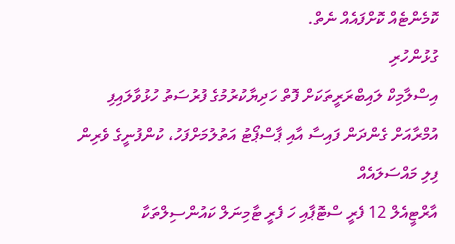ކޮމެންޓެއް ކޮށްފައެއް ނެތް.
ގުޅުންހުރި
އިސްލާމިކް ލައިބްރަރީތަކަށް ފޮތް ހަދިޔާކުރުމުގެ ފުރުސަތު ހުޅުވާލައިފި
އުމްރާއަށް ގެންދަން ފައިސާ އާއި ޕާސްޕޯޓު އަތުލުމަށްފަހު، ކުންފުނީގެ ވެރިން ފިލި މައްސަލައެއް
އާރްޓީއެލް 12 ފެރީ ސްޓޮޕާއި ހަ ފެރީ ޓާމިނަލް ކައުންސިލްތަކާ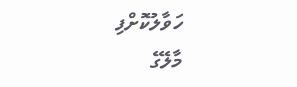ހަވާލުކޮށްފި
މާލޭގެ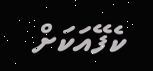ކެފޭއަކަށް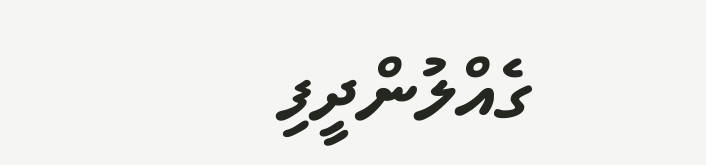ގެއްލުންދީފި